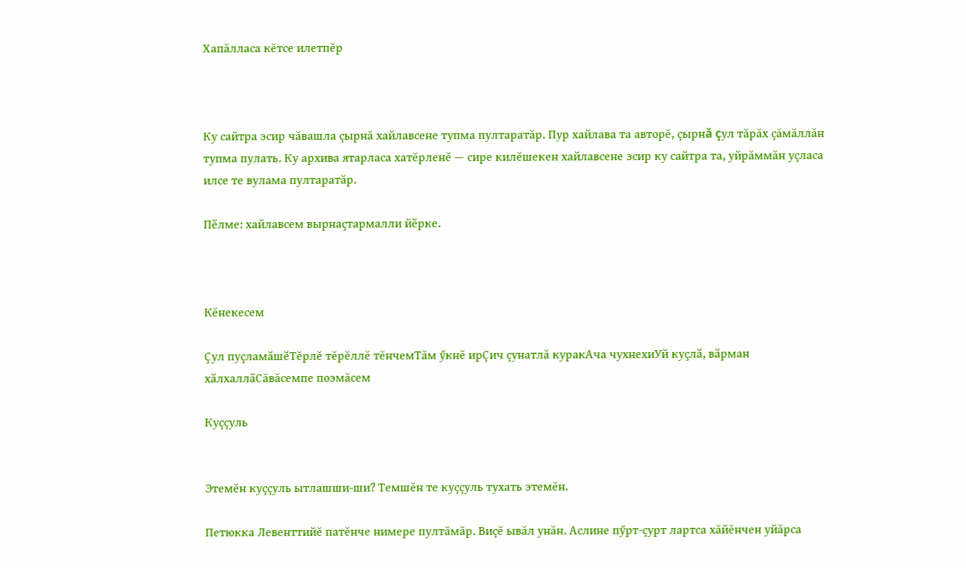Хапăлласа кĕтсе илетпĕр



Ку сайтра эсир чăвашла çырнă хайлавсене тупма пултаратăр. Пур хайлава та авторĕ, çырнă çул тăрăх çăмăллăн тупма пулать. Ку архива ятарласа хатĕрленĕ — сире килĕшекен хайлавсене эсир ку сайтра та, уйрăммăн уçласа илсе те вулама пултаратăр.

Пӗлме: хайлавсем вырнаҫтармалли йӗрке.



Кĕнекесем

Ҫул пуҫламӑшӗТĕрлĕ тĕрĕллĕ тĕнчемТăм ӳкнĕ ирÇич çунатлă куракАча чухнехиУй куҫлӑ, вӑрман хӑлхаллӑСăвăсемпе поэмăсем

Куççуль


Этемĕн куççуль ытлашши-ши? Темшĕн те куççуль тухать этемĕн.

Петюкка Левенттийĕ патĕнче нимере пултăмăр. Виçĕ ывăл унăн. Аслине пӳрт-çурт лартса хăйĕнчен уйăрса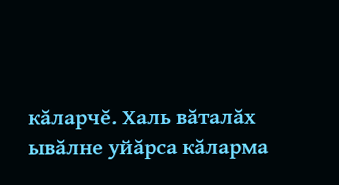кăларчĕ. Халь вăталăх ывăлне уйăрса кăларма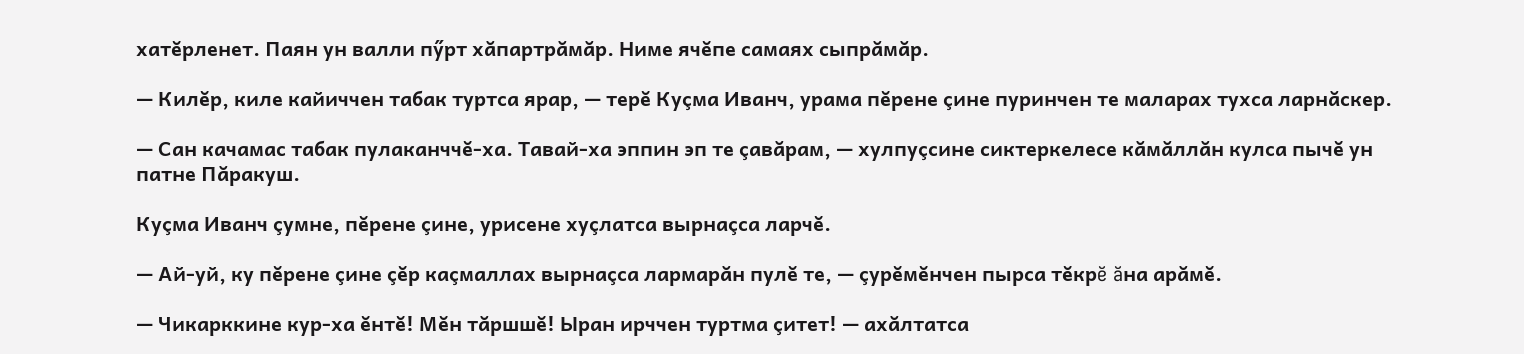хатĕрленет. Паян ун валли пӳрт хăпартрăмăр. Ниме ячĕпе самаях сыпрăмăр.

— Килĕр, киле кайиччен табак туртса ярар, — терĕ Куçма Иванч, урама пĕрене çине пуринчен те маларах тухса ларнăскер.

— Сан качамас табак пулаканччĕ-ха. Тавай-ха эппин эп те çавăрам, — хулпуçсине сиктеркелесе кăмăллăн кулса пычĕ ун патне Пăракуш.

Куçма Иванч çумне, пĕрене çине, урисене хуçлатса вырнаçса ларчĕ.

— Ай-уй, ку пĕрене çине çĕр каçмаллах вырнаçса лармарăн пулĕ те, — çурĕмĕнчен пырса тĕкрĕ ăна арăмĕ.

— Чикарккине кур-ха ĕнтĕ! Мĕн тăршшĕ! Ыран ирччен туртма çитет! — ахăлтатса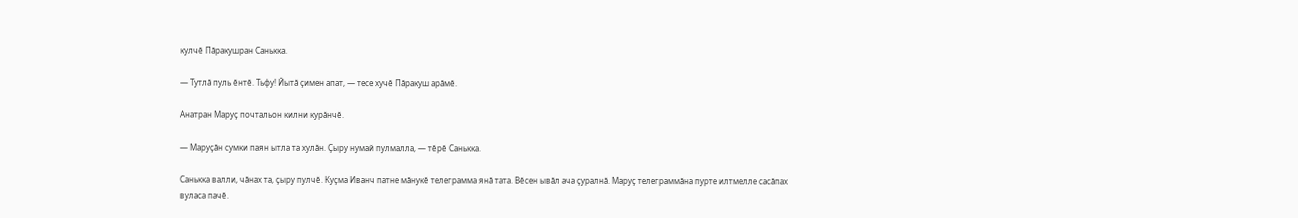кулчĕ Пăракушран Санькка.

— Тутлă пуль ĕнтĕ. Тьфу! Йытă çимен апат, — тесе хучĕ Пăракуш арăмĕ.

Анатран Маруç почтальон килни курăнчĕ.

— Маруçăн сумки паян ытла та хулăн. Çыру нумай пулмалла, — тĕрĕ Санькка.

Санькка валли, чăнах та, çыру пулчĕ. Куçма Иванч патне мăнукĕ телеграмма янă тата. Вĕсен ывăл ача çуралнă. Маруç телеграммăна пурте илтмелле сасăпах вуласа пачĕ.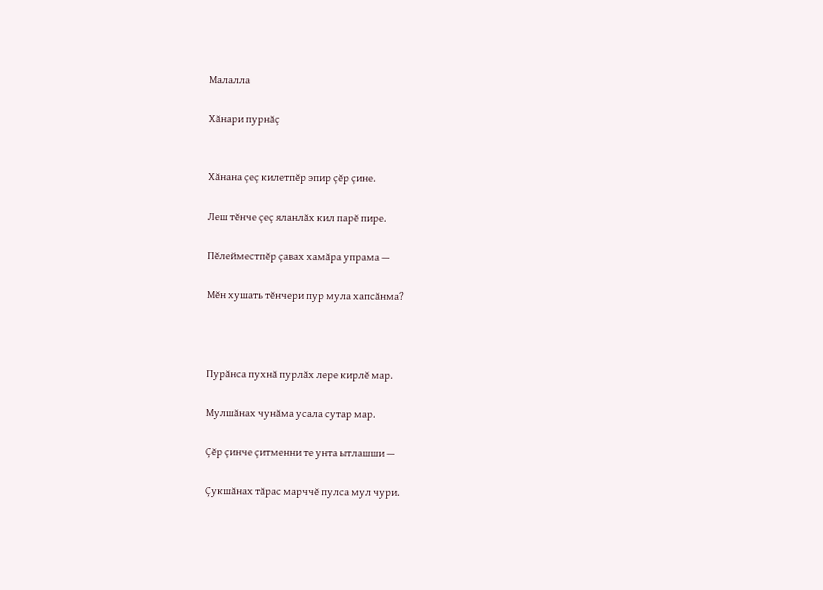Малалла

Хăнари пурнăç


Хăнана çеç килетпĕр эпир çĕр çине.

Леш тĕнче çеç яланлăх кил парĕ пире.

Пĕлейместпĕр çавах хамăра упрама —

Мĕн хушать тĕнчери пур мула хапсăнма?



Пурăнса пухнă пурлăх лере кирлĕ мар.

Мулшăнах чунăма усала сутар мар.

Çĕр çинче çитменни те унта ытлашши —

Çукшăнах тăрас марччĕ пулса мул чури.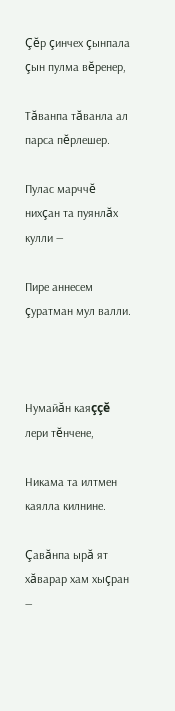Çĕр çинчех çынпала çын пулма вĕренер,

Тăванпа тăванла ал парса пĕрлешер.

Пулас марччĕ нихçан та пуянлăх кулли —

Пире аннесем çуратман мул валли.



Нумайăн каяççĕ лери тĕнчене,

Никама та илтмен каялла килнине.

Çавăнпа ырă ят хăварар хам хыçран —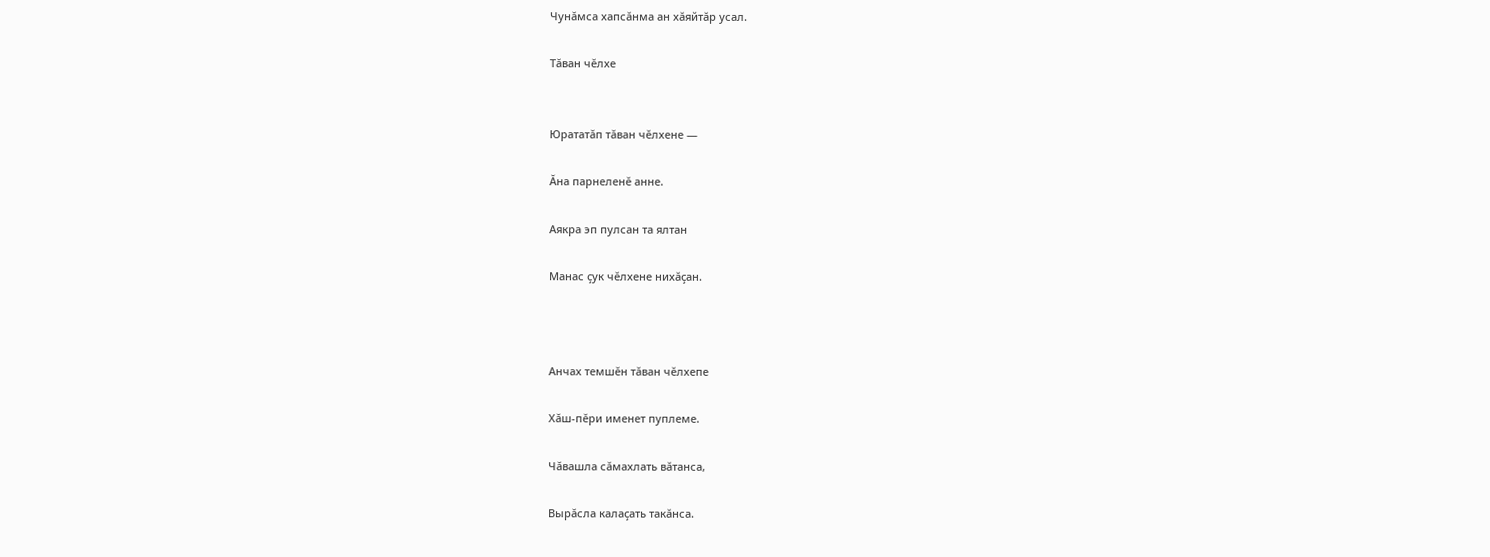Чунăмса хапсăнма ан хăяйтăр усал.

Тăван чĕлхе


Юрататăп тăван чĕлхене —

Ăна парнеленĕ анне.

Аякра эп пулсан та ялтан

Манас çук чĕлхене нихăçан.



Анчах темшĕн тăван чĕлхепе

Хăш-пĕри именет пуплеме.

Чăвашла сăмахлать вăтанса,

Вырăсла калаçать такăнса.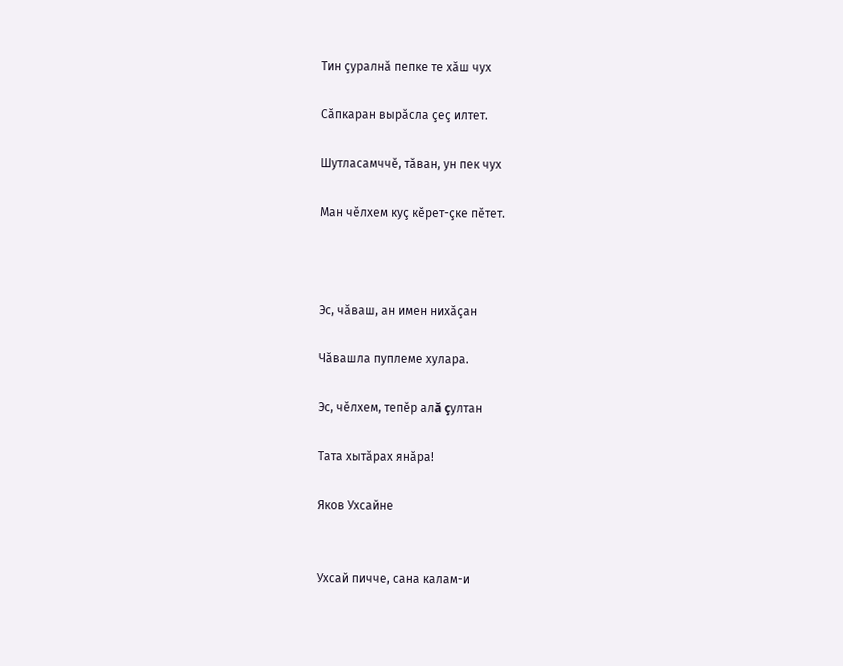Тин çуралнă пепке те хăш чух

Сăпкаран вырăсла çеç илтет.

Шутласамччĕ, тăван, ун пек чух

Ман чĕлхем куç кĕрет-çке пĕтет.



Эс, чăваш, ан имен нихăçан

Чăвашла пуплеме хулара.

Эс, чĕлхем, тепĕр алă çултан

Тата хытăрах янăра!

Яков Ухсайне


Ухсай пичче, сана калам-и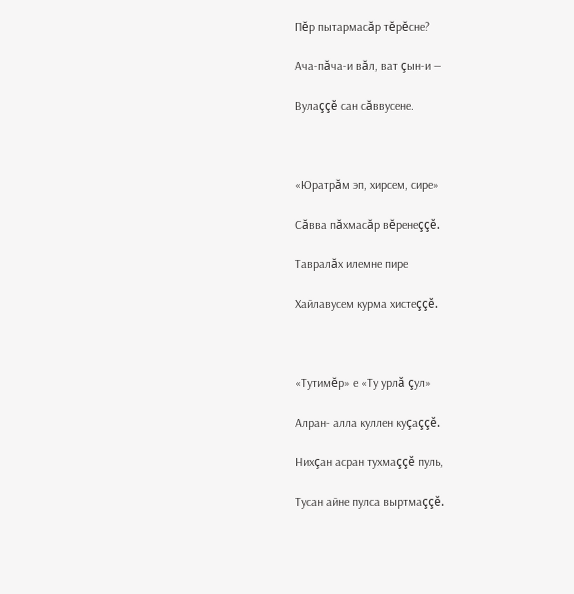Пĕр пытармасăр тĕрĕсне?

Ача-пăча-и вăл, ват çын-и —

Вулаççĕ сан сăввусене.



«Юратрăм эп, хирсем, сире»

Сăвва пăхмасăр вĕренеççĕ.

Тавралăх илемне пире

Хайлавусем курма хистеççĕ.



«Тутимĕр» е «Ту урлă çул»

Алран- алла куллен куçаççĕ.

Нихçан асран тухмаççĕ пуль,

Тусан айне пулса выртмаççĕ.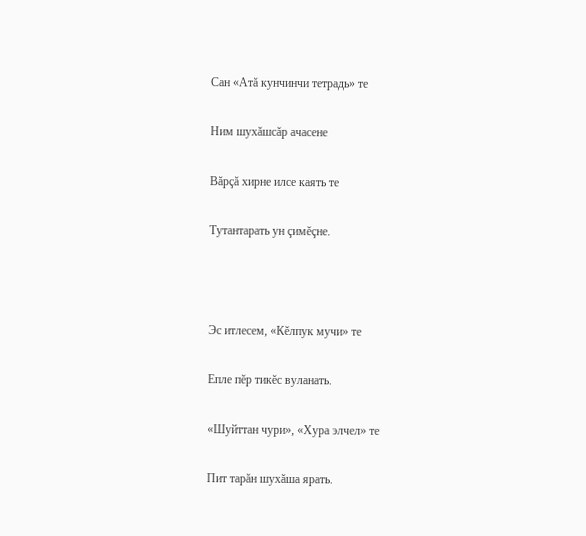Сан «Атă кунчинчи тетрадь» те

Ним шухăшсăр ачасене

Вăрçă хирне илсе каять те

Тутантарать ун çимĕçне.



Эс итлесем, «Кĕлпук мучи» те

Епле пĕр тикĕс вуланать.

«Шуйттан чури», «Хура элчел» те

Пит тарăн шухăша ярать.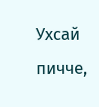Ухсай пичче,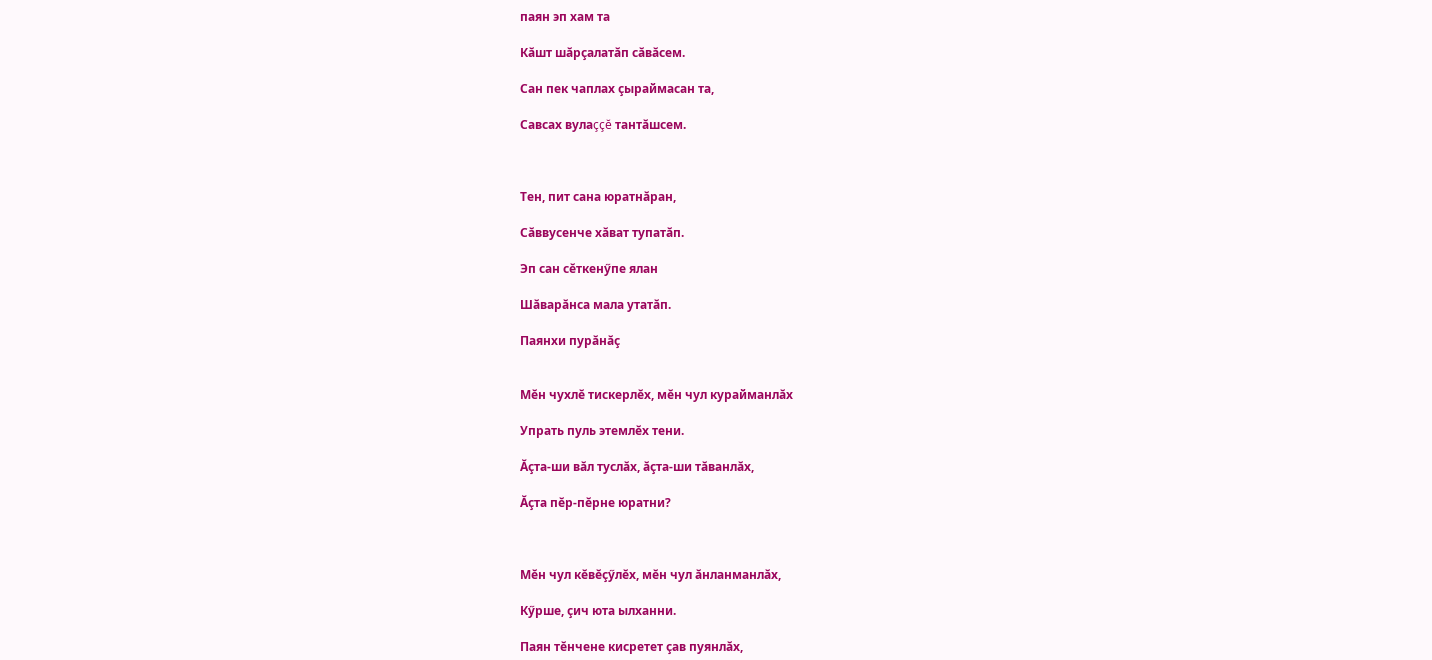паян эп хам та

Кăшт шăрçалатăп сăвăсем.

Сан пек чаплах çыраймасан та,

Савсах вулаççĕ тантăшсем.



Тен, пит сана юратнăран,

Сăввусенче хăват тупатăп.

Эп сан сĕткенӳпе ялан

Шăварăнса мала утатăп.

Паянхи пурăнăç


Мĕн чухлĕ тискерлĕх, мĕн чул курайманлăх

Упрать пуль этемлĕх тени.

Ăçта-ши вăл туслăх, ăçта-ши тăванлăх,

Ăçта пĕр-пĕрне юратни?



Мĕн чул кĕвĕçӳлĕх, мĕн чул ăнланманлăх,

Кӳрше, çич юта ылханни.

Паян тĕнчене кисретет çав пуянлăх,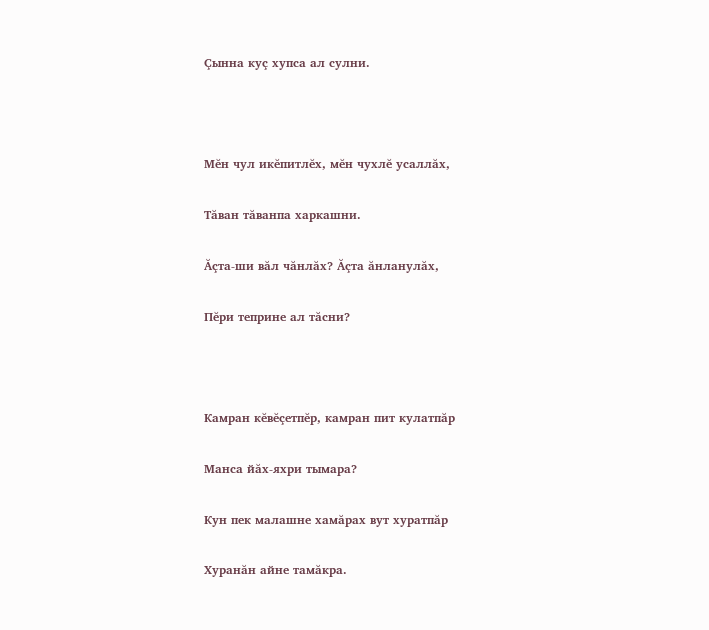Çынна куç хупса ал сулни.



Мĕн чул икĕпитлĕх, мĕн чухлĕ усаллăх,

Тăван тăванпа харкашни.

Ăçта-ши вăл чăнлăх? Ăçта ăнланулăх,

Пĕри теприне ал тăсни?



Камран кĕвĕçетпĕр, камран пит кулатпăр

Манса йăх-яхри тымара?

Кун пек малашне хамăрах вут хуратпăр

Хуранăн айне тамăкра.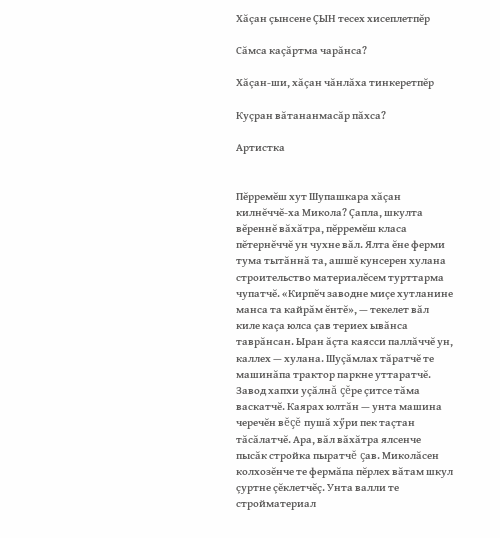Хăçан çынсене ÇЫН тесех хисеплетпĕр

Сăмса каçăртма чарăнса?

Хăçан-ши, хăçан чăнлăха тинкеретпĕр

Куçран вăтананмасăр пăхса?

Артистка


Пĕрремĕш хут Шупашкара хăçан килнĕччĕ-ха Микола? Çапла, шкулта вĕреннĕ вăхăтра, пĕрремĕш класа пĕтернĕччĕ ун чухне вăл. Ялта ĕне ферми тума тытăннă та, ашшĕ кунсерен хулана строительство материалĕсем турттарма чупатчĕ. «Кирпĕч заводне миçе хутланине манса та кайрăм ĕнтĕ», — текелет вăл киле каçа юлса çав териех ывăнса таврăнсан. Ыран ăçта каясси паллăччĕ ун, каллех — хулана. Шуçăмлах тăратчĕ те машинăпа трактор паркне уттаратчĕ. Завод хапхи уçăлнă çĕре çитсе тăма васкатчĕ. Каярах юлтăн — унта машина черечĕн вĕçĕ пушă хӳри пек таçтан тăсăлатчĕ. Ара, вăл вăхăтра ялсенче пысăк стройка пыратчĕ çав. Миколăсен колхозĕнче те фермăпа пĕрлех вăтам шкул çуртне çĕклетчĕç. Унта валли те стройматериал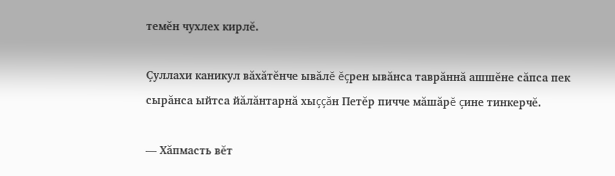темĕн чухлех кирлĕ.

Çуллахи каникул вăхăтĕнче ывăлĕ ĕçрен ывăнса таврăннă ашшĕне сăпса пек сырăнса ыйтса йăлăнтарнă хыççăн Петĕр пичче мăшăрĕ çине тинкерчĕ.

— Хăпмасть вĕт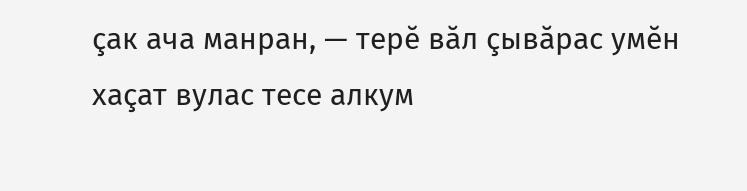çак ача манран, — терĕ вăл çывăрас умĕн хаçат вулас тесе алкум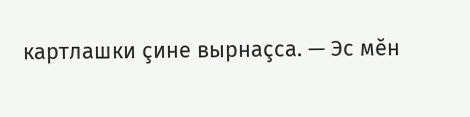картлашки çине вырнаçса. — Эс мĕн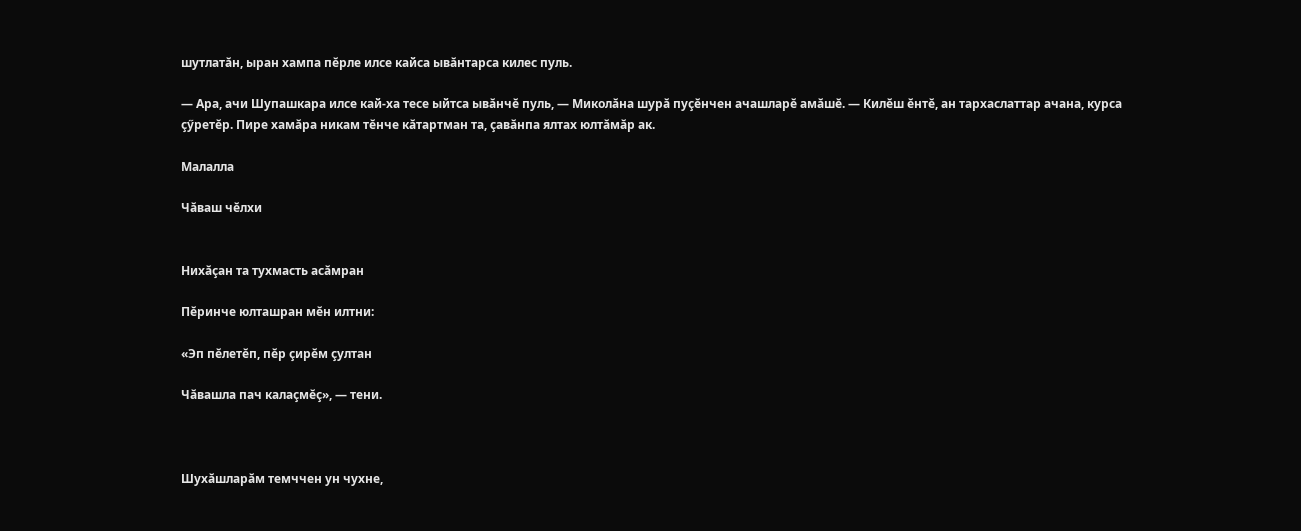шутлатăн, ыран хампа пĕрле илсе кайса ывăнтарса килес пуль.

— Ара, ачи Шупашкара илсе кай-ха тесе ыйтса ывăнчĕ пуль, — Миколăна шурă пуçĕнчен ачашларĕ амăшĕ. — Килĕш ĕнтĕ, ан тархаслаттар ачана, курса çӳретĕр. Пире хамăра никам тĕнче кăтартман та, çавăнпа ялтах юлтăмăр ак.

Малалла

Чăваш чĕлхи


Нихăçан та тухмасть асăмран

Пĕринче юлташран мĕн илтни:

«Эп пĕлетĕп, пĕр çирĕм çултан

Чăвашла пач калаçмĕç», — тени.



Шухăшларăм темччен ун чухне,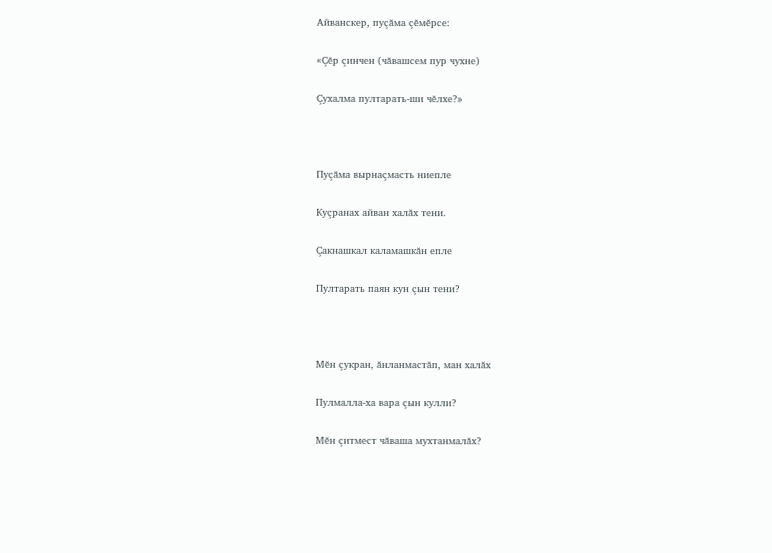Айванскер, пуçăма çĕмĕрсе:

«Çĕр çинчен (чăвашсем пур чухне)

Çухалма пултарать-ши чĕлхе?»



Пуçăма вырнаçмасть ниепле

Куçранах айван халăх тени.

Çакнашкал каламашкăн епле

Пултарать паян кун çын тени?



Мĕн çукран, ăнланмастăп, ман халăх

Пулмалла-ха вара çын кулли?

Мĕн çитмест чăваша мухтанмалăх?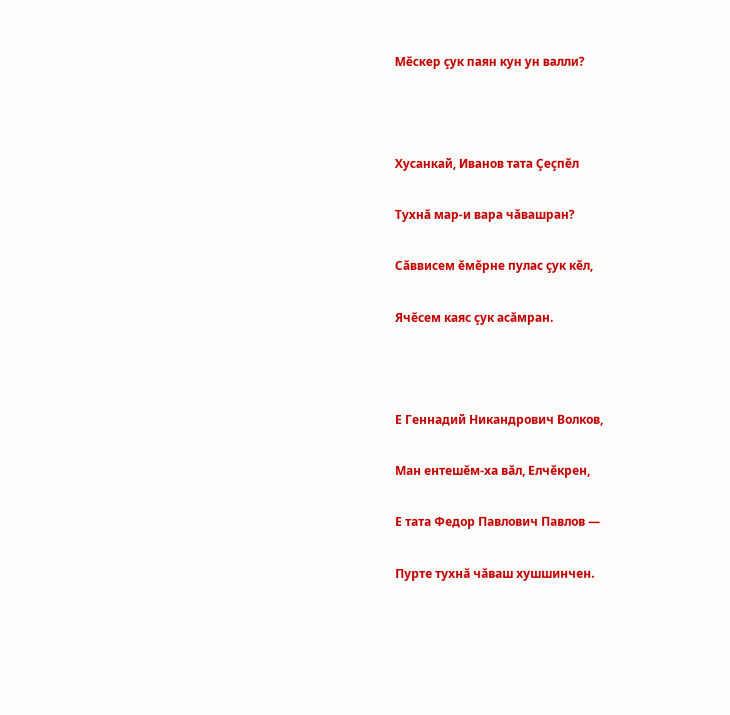Мĕскер çук паян кун ун валли?



Хусанкай, Иванов тата Çеçпĕл

Тухнă мар-и вара чăвашран?

Сăввисем ĕмĕрне пулас çук кĕл,

Ячĕсем каяс çук асăмран.



Е Геннадий Никандрович Волков,

Ман ентешĕм-ха вăл, Елчĕкрен,

Е тата Федор Павлович Павлов —

Пурте тухнă чăваш хушшинчен.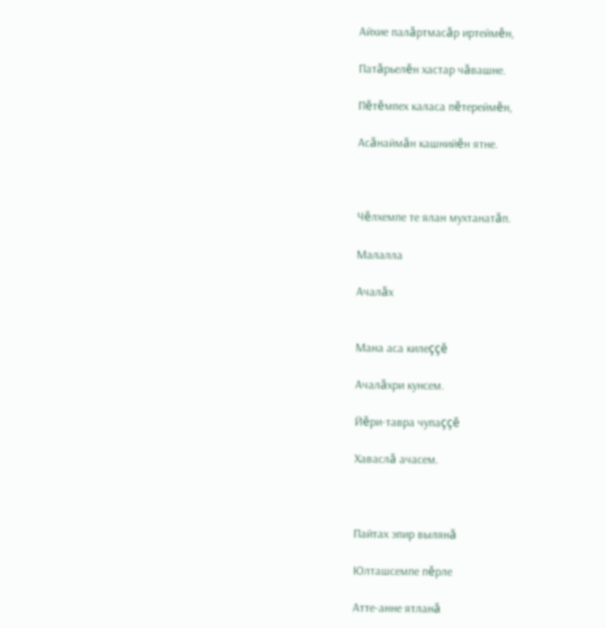Айхие палăртмасăр иртеймĕн,

Патăрьелĕн хастар чăвашне.

Пĕтĕмпех каласа пĕтереймĕн,

Асăнаймăн кашнийĕн ятне.



Чĕлхемпе те ялан мухтанатăп.

Малалла

Ачалăх


Мана аса килеççĕ

Ачалăхри кунсем.

Йĕри-тавра чупаççĕ

Хаваслă ачасем.



Пайтах эпир вылянă

Юлташсемпе пĕрле

Атте-анне ятланă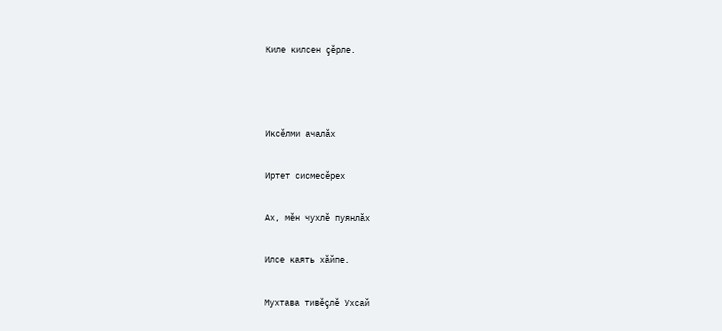Киле килсен çĕрле.



Иксĕлми ачалăх

Иртет сисмесĕрех

Ах, мĕн чухлĕ пуянлăх

Илсе каять хăйпе.

Мухтава тивĕçлĕ Ухсай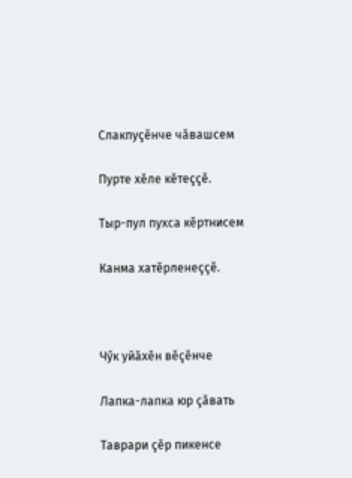Слакпуçĕнче чăвашсем

Пурте хĕле кĕтеççĕ.

Тыр-пул пухса кĕртнисем

Канма хатĕрленеççĕ.



Чӳк уйăхĕн вĕçĕнче

Лапка-лапка юр çăвать

Таврари çĕр пикенсе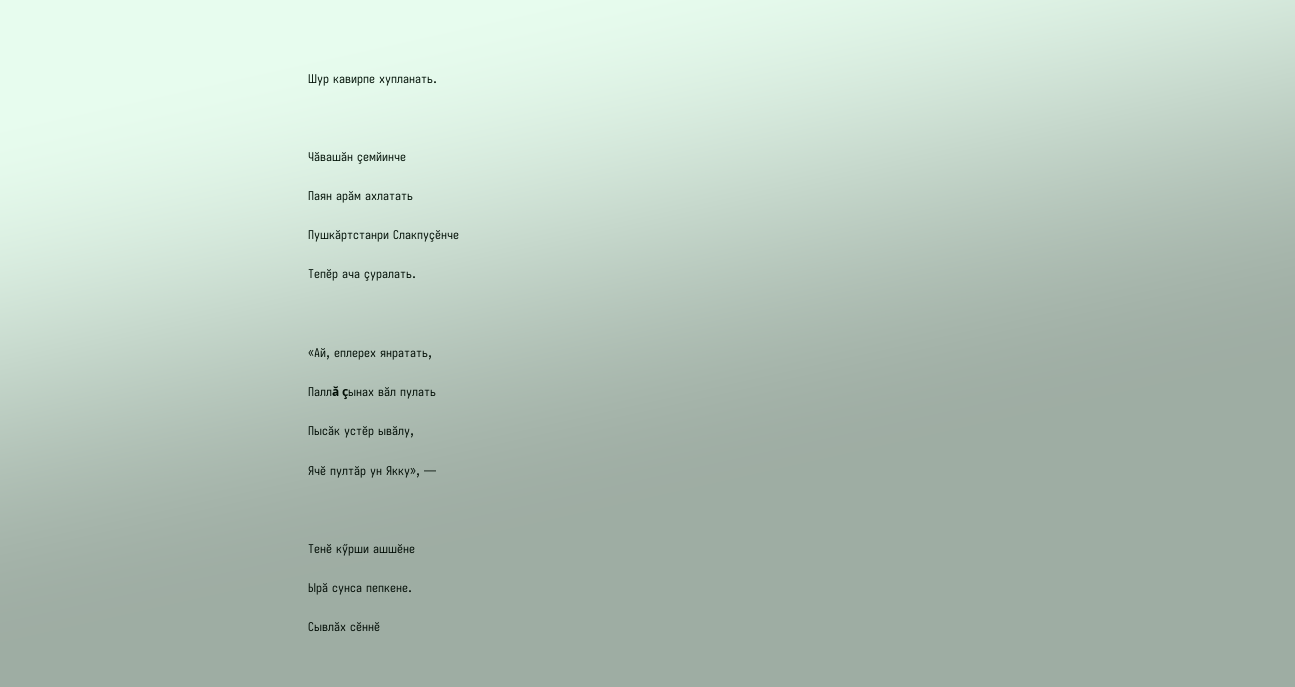Шур кавирпе хупланать.



Чăвашăн çемйинче

Паян арăм ахлатать

Пушкăртстанри Слакпуçĕнче

Тепĕр ача çуралать.



«Ай, еплерех янратать,

Паллă çынах вăл пулать

Пысăк устĕр ывăлу,

Ячĕ пултăр ун Якку», —



Тенĕ кӳрши ашшĕне

Ырă сунса пепкене.

Сывлăх сĕннĕ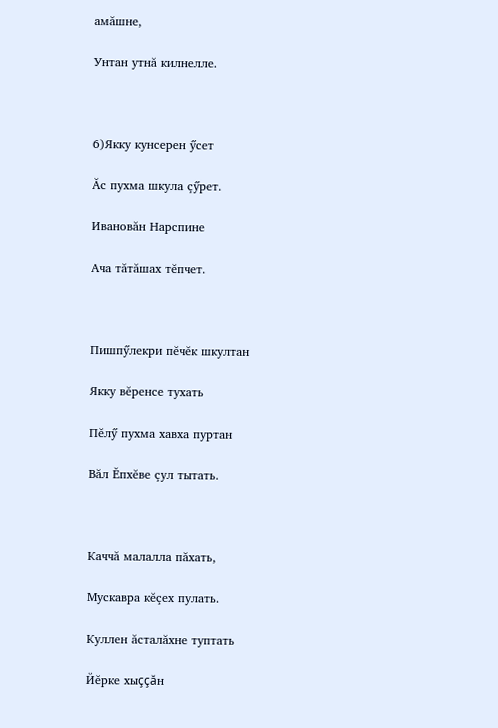амăшне,

Унтан утнă килнелле.



6)Якку кунсерен ӳсет

Ăс пухма шкула çӳрет.

Ивановăн Нарспине

Ача тăтăшах тĕпчет.



Пишпӳлекри пĕчĕк шкултан

Якку вĕренсе тухать

Пĕлӳ пухма хавха пуртан

Вăл Ĕпхĕве çул тытать.



Каччă малалла пăхать,

Мускавра кĕçех пулать.

Куллен ăсталăхне туптать

Йĕрке хыççăн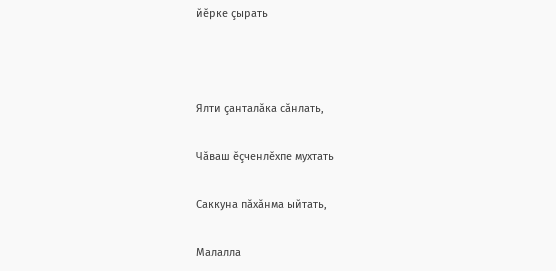йĕрке çырать



Ялти çанталăка сăнлать,

Чăваш ĕçченлĕхпе мухтать

Саккуна пăхăнма ыйтать,

Малалла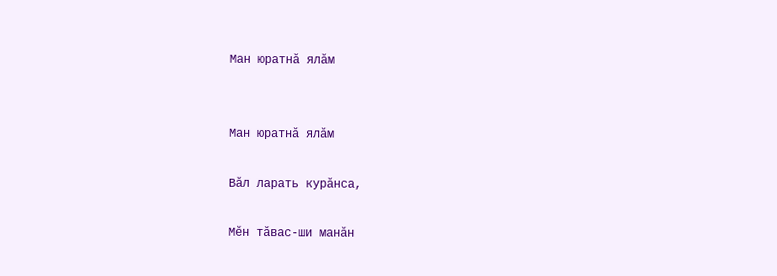Ман юратнă ялăм


Ман юратнă ялăм

Вăл ларать курăнса,

Мĕн тăвас-ши манăн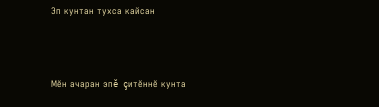Эп кунтан тухса кайсан



Мĕн ачаран эпĕ çитĕннĕ кунта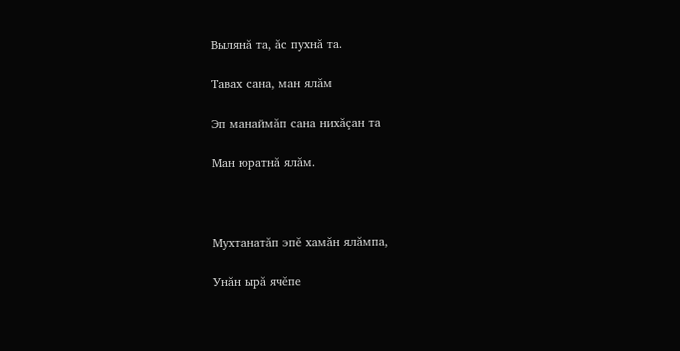Вылянă та, ăс пухнă та.

Тавах сана, ман ялăм

Эп манаймăп сана нихăçан та

Ман юратнă ялăм.



Мухтанатăп эпĕ хамăн ялăмпа,

Унăн ырă ячĕпе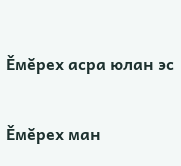Ěмĕрех асра юлан эс

Ěмĕрех ман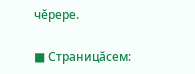чĕрере.

■ Страницăсем: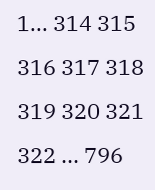1... 314 315 316 317 318 319 320 321 322 ... 796